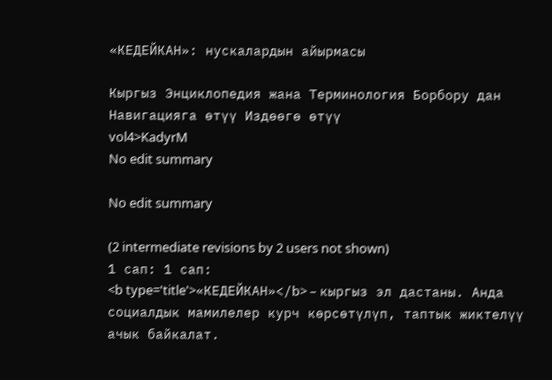«КЕДЕЙКАН»: нускалардын айырмасы

Кыргыз Энциклопедия жана Терминология Борбору дан
Навигацияга өтүү Издөөгө өтүү
vol4>KadyrM
No edit summary

No edit summary

(2 intermediate revisions by 2 users not shown)
1 сап: 1 сап:
<b type='title'>«КЕДЕЙКАН»</b> – кыргыз эл дастаны. Анда социалдык мамилелер курч көрсөтүлүп, таптык жиктелүү ачык байкалат.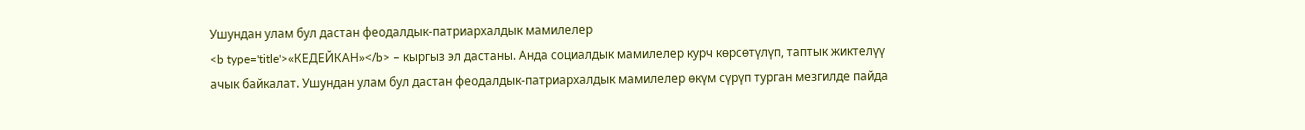Ушундан улам бул дастан феодалдык-патриархалдык мамилелер
<b type='title'>«КЕДЕЙКАН»</b> – кыргыз эл дастаны. Анда социалдык мамилелер курч көрсөтүлүп, таптык жиктелүү ачык байкалат. Ушундан улам бул дастан феодалдык-патриархалдык мамилелер өкүм сүрүп турган мезгилде пайда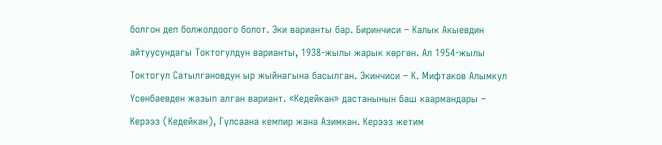болгон деп болжолдоого болот. Эки варианты бар. Биринчиси – Калык Акыевдин айтуусундагы Токтогулдун варианты, 1938-жылы жарык көргөн. Ал 1954-жылы Токтогул Сатылгановдун ыр жыйнагына басылган. Экинчиси – К. Мифтаков Алымкул Үсөнбаевден жазып алган вариант. «Кедейкан» дастанынын баш каармандары – Керээз (Кедейкан), Гүлсаана кемпир жана Азимкан. Керээз жетим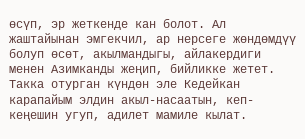өсүп, эр жеткенде кан болот. Ал жаштайынан эмгекчил, ар нерсеге жөндөмдүү болуп өсөт, акылмандыгы, айлакердиги менен Азимканды жеңип, бийликке жетет. Такка отурган күндөн эле Кедейкан карапайым элдин акыл-насаатын, кеп-кеңешин угуп, адилет мамиле кылат.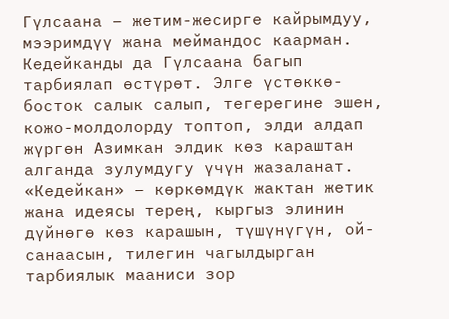Гүлсаана – жетим-жесирге кайрымдуу, мээримдүү жана меймандос каарман. Кедейканды да Гүлсаана багып тарбиялап өстүрөт. Элге үстөккө-босток салык салып, тегерегине эшен, кожо-молдолорду топтоп, элди алдап жүргөн Азимкан элдик көз караштан алганда зулумдугу үчүн жазаланат. «Кедейкан» – көркөмдүк жактан жетик жана идеясы терең, кыргыз элинин дүйнөгө көз карашын, түшүнүгүн, ой-санаасын, тилегин чагылдырган тарбиялык мааниси зор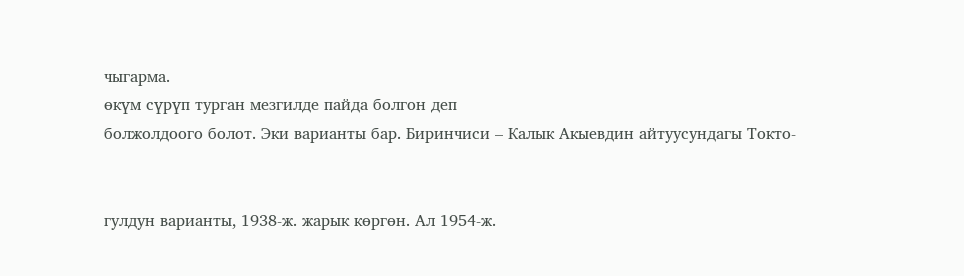чыгарма.
өкүм сүрүп турган мезгилде пайда болгон деп
болжолдоого болот. Эки варианты бар. Биринчиси – Калык Акыевдин айтуусундагы Токто-


гулдун варианты, 1938-ж. жарык көргөн. Ал 1954-ж.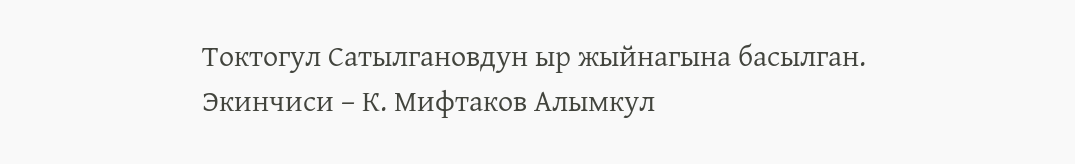Токтогул Сатылгановдун ыр жыйнагына басылган. Экинчиси – К. Мифтаков Алымкул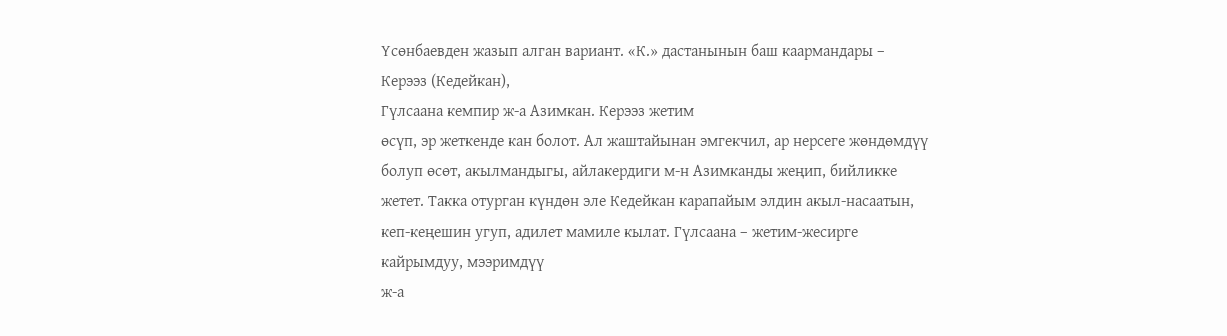Үсөнбаевден жазып алган вариант. «К.» дастанынын баш каармандары – Керээз (Кедейкан),
Гүлсаана кемпир ж-а Азимкан. Керээз жетим
өсүп, эр жеткенде кан болот. Ал жаштайынан эмгекчил, ар нерсеге жөндөмдүү болуп өсөт, акылмандыгы, айлакердиги м-н Азимканды жеңип, бийликке жетет. Такка отурган күндөн эле Кедейкан карапайым элдин акыл-насаатын, кеп-кеңешин угуп, адилет мамиле кылат. Гүлсаана – жетим-жесирге кайрымдуу, мээримдүү
ж-а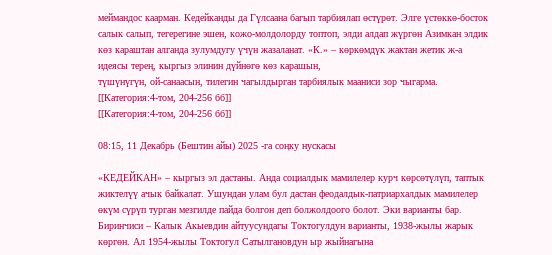меймандос каарман. Кедейканды да Гүлсаана багып тарбиялап өстүрөт. Элге үстөккө-босток салык салып, тегерегине эшен, кожо-молдолорду топтоп, элди алдап жүргөн Азимкан элдик көз караштан алганда зулумдугу үчүн жазаланат. «К.» – көркөмдүк жактан жетик ж-а идеясы терең, кыргыз элинин дүйнөгө көз карашын,
түшүнүгүн, ой-санаасын, тилегин чагылдырган тарбиялык мааниси зор чыгарма.
[[Категория:4-том, 204-256 бб]]
[[Категория:4-том, 204-256 бб]]

08:15, 11 Декабрь (Бештин айы) 2025 -га соңку нускасы

«КЕДЕЙКАН» – кыргыз эл дастаны. Анда социалдык мамилелер курч көрсөтүлүп, таптык жиктелүү ачык байкалат. Ушундан улам бул дастан феодалдык-патриархалдык мамилелер өкүм сүрүп турган мезгилде пайда болгон деп болжолдоого болот. Эки варианты бар. Биринчиси – Калык Акыевдин айтуусундагы Токтогулдун варианты, 1938-жылы жарык көргөн. Ал 1954-жылы Токтогул Сатылгановдун ыр жыйнагына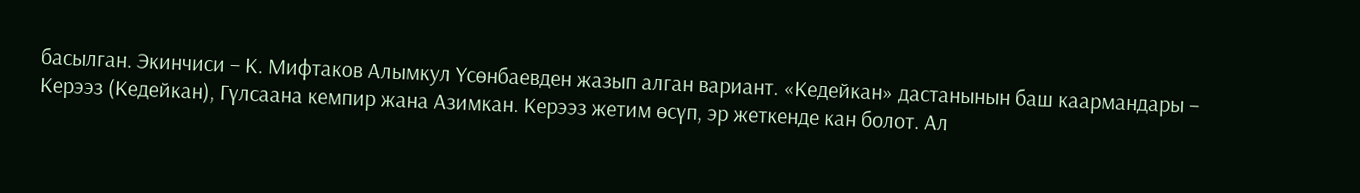басылган. Экинчиси – К. Мифтаков Алымкул Үсөнбаевден жазып алган вариант. «Кедейкан» дастанынын баш каармандары – Керээз (Кедейкан), Гүлсаана кемпир жана Азимкан. Керээз жетим өсүп, эр жеткенде кан болот. Ал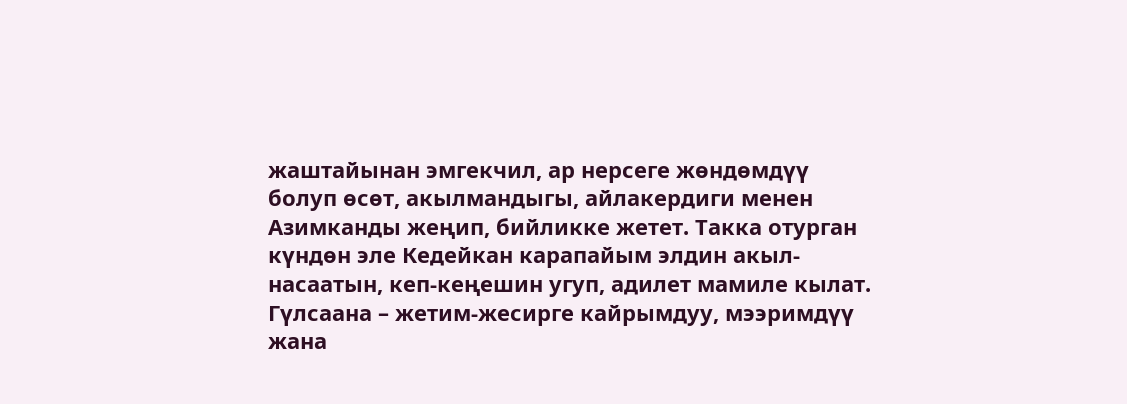жаштайынан эмгекчил, ар нерсеге жөндөмдүү болуп өсөт, акылмандыгы, айлакердиги менен Азимканды жеңип, бийликке жетет. Такка отурган күндөн эле Кедейкан карапайым элдин акыл-насаатын, кеп-кеңешин угуп, адилет мамиле кылат. Гүлсаана – жетим-жесирге кайрымдуу, мээримдүү жана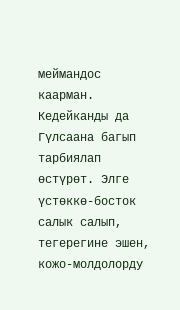меймандос каарман. Кедейканды да Гүлсаана багып тарбиялап өстүрөт. Элге үстөккө-босток салык салып, тегерегине эшен, кожо-молдолорду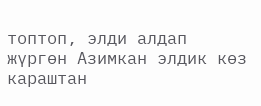топтоп, элди алдап жүргөн Азимкан элдик көз караштан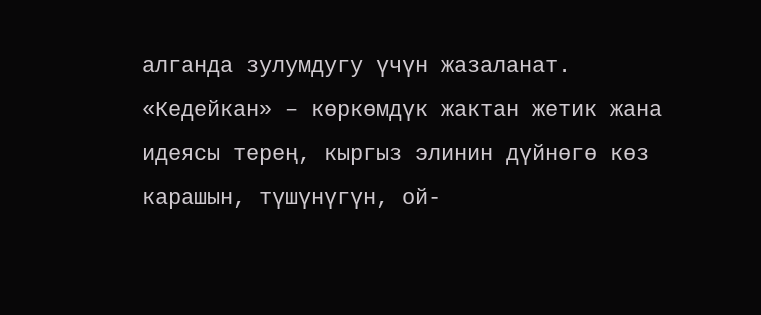алганда зулумдугу үчүн жазаланат. «Кедейкан» – көркөмдүк жактан жетик жана идеясы терең, кыргыз элинин дүйнөгө көз карашын, түшүнүгүн, ой-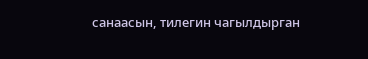санаасын, тилегин чагылдырган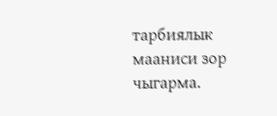тарбиялык мааниси зор чыгарма.